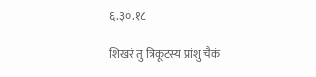६.३०.१८

शिखरं तु त्रिकूटस्य प्रांशु चैकं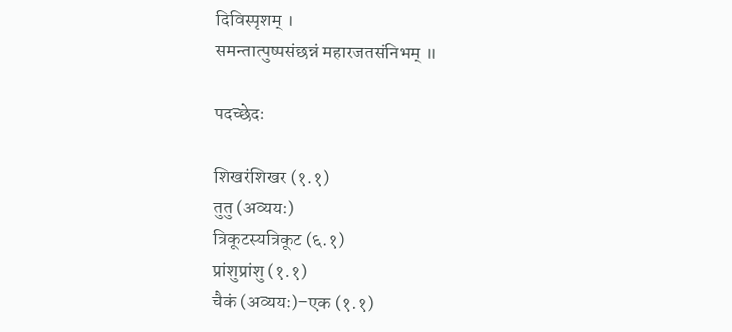दिविस्पृशम् ।
समन्तात्पुष्पसंछन्नं महारजतसंनिभम् ॥

पदच्छेदः

शिखरंशिखर (१.१)
तुतु (अव्ययः)
त्रिकूटस्यत्रिकूट (६.१)
प्रांशुप्रांशु (१.१)
चैकं (अव्ययः)–एक (१.१)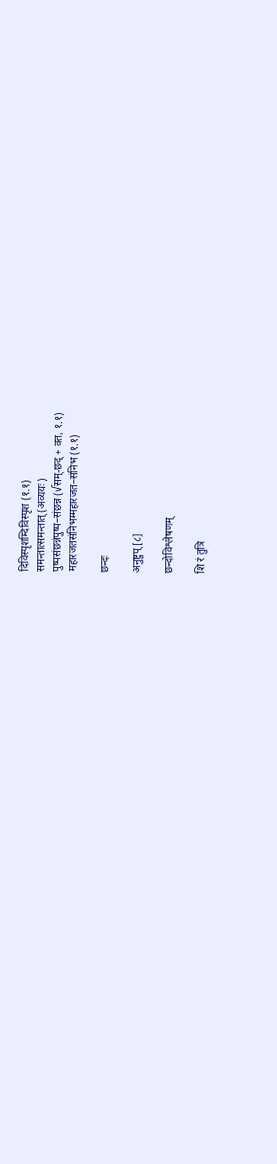दिविस्पृशम्दिविस्पृश (१.१)
समन्तात्समन्तात् (अव्ययः)
पुष्पसंछन्नंपुष्प–संछन्न (√सम्-छद् + क्त, १.१)
महारजतसंनिभम्महारजत–संनिभ (१.१)

छन्दः

अनुष्टुप् [८]

छन्दोविश्लेषणम्

शि रं तुत्रि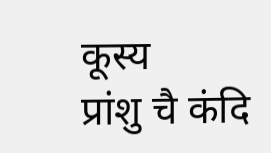कूस्य
प्रांशु चै कंदि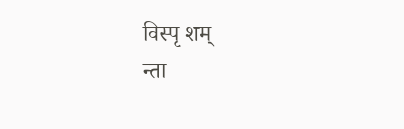विस्पृ शम्
न्ता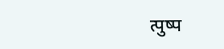त्पुष्प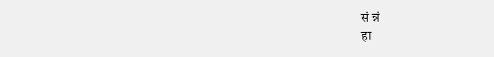सं न्नं
हा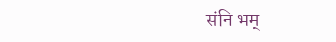संनि भम्